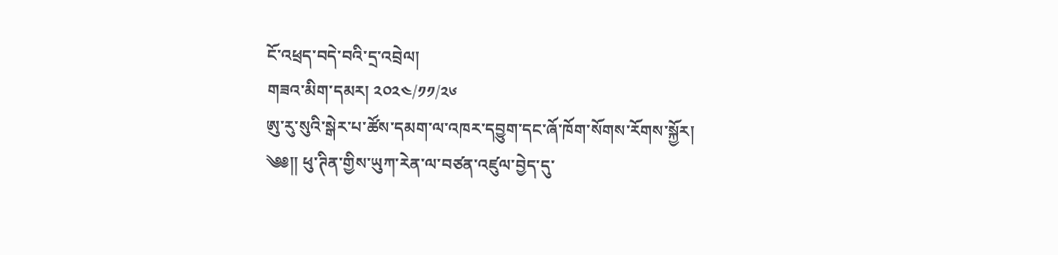ངོ་འཕྲད་བདེ་བའི་དྲ་འབྲེལ།
གཟའ་མིག་དམར། ༢༠༢༤/༡༡/༢༦
ཨུ་རུ་སུའི་སྒེར་པ་ཚོས་དམག་ལ་འཁར་དབྱུག་དང་ཞོ་ཁོག་སོགས་རོགས་སྐྱོར།
༄༅།། ཕུ་ཊིན་གྱིས་ཡུཀ་རེན་ལ་བཙན་འཛུལ་བྱེད་དུ་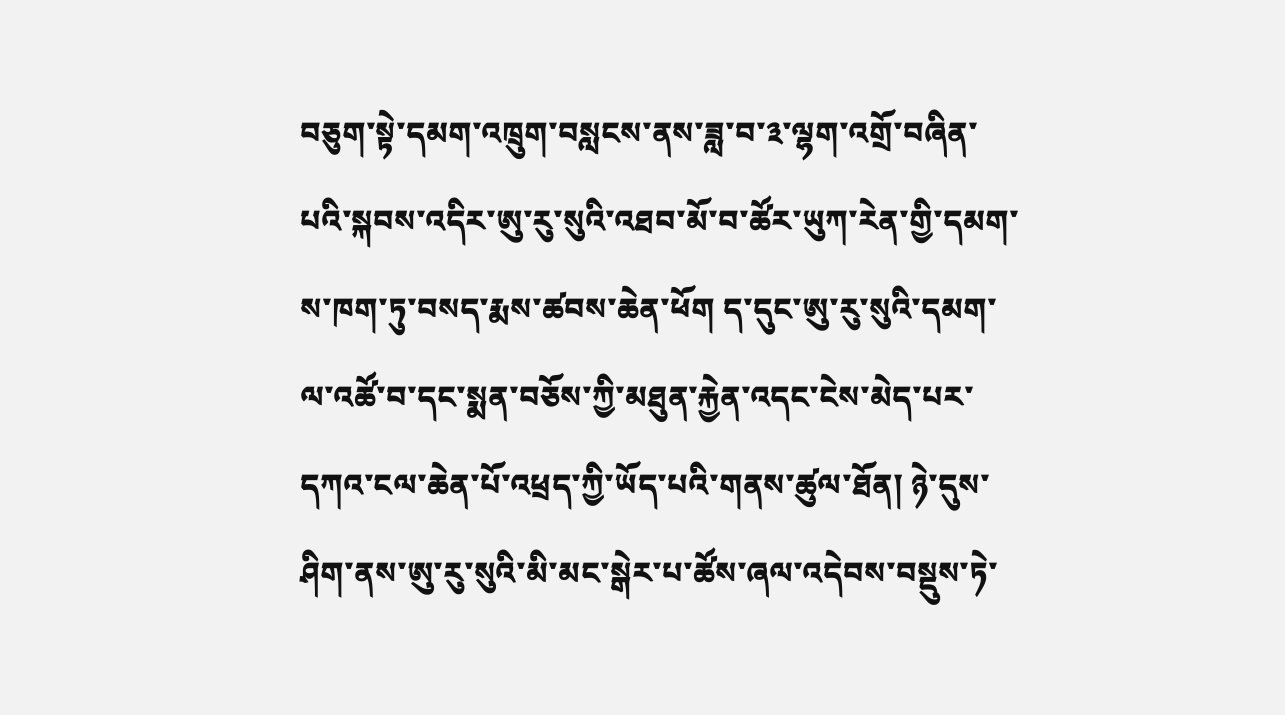བཅུག་སྟེ་དམག་འཁྲུག་བསླངས་ནས་ཟླ་བ་༣་ལྷག་འགྲོ་བཞིན་པའི་སྐབས་འདིར་ཨུ་རུ་སུའི་འཐབ་མོ་བ་ཚོར་ཡུཀ་རེན་གྱི་དམག་ས་ཁག་ཏུ་བསད་རྨས་ཚབས་ཆེན་ཕོག ད་དུང་ཨུ་རུ་སུའི་དམག་ལ་འཚོ་བ་དང་སྨན་བཅོས་ཀྱི་མཐུན་རྐྱེན་འདང་ངེས་མེད་པར་དཀའ་ངལ་ཆེན་པོ་འཕྲད་ཀྱི་ཡོད་པའི་གནས་ཚུལ་ཐོན། ཉེ་དུས་ཤིག་ནས་ཨུ་རུ་སུའི་མི་མང་སྒེར་པ་ཚོས་ཞལ་འདེབས་བསྡུས་ཏེ་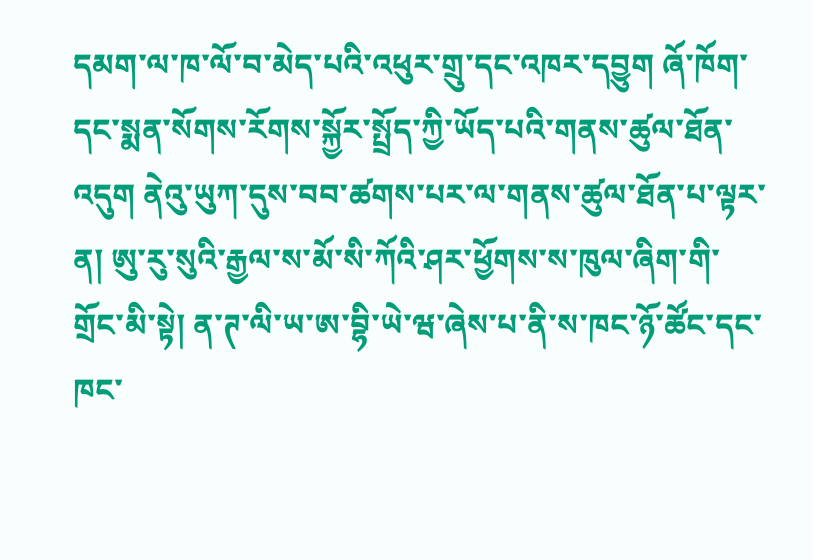དམག་ལ་ཁ་ལོ་བ་མེད་པའི་འཕུར་གྲུ་དང་འཁར་དབྱུག ཞོ་ཁོག་དང་སྨན་སོགས་རོགས་སྐྱོར་སྤྲོད་ཀྱི་ཡོད་པའི་གནས་ཚུལ་ཐོན་འདུག ནེའུ་ཡུཀ་དུས་བབ་ཚགས་པར་ལ་གནས་ཚུལ་ཐོན་པ་ལྟར་ན། ཨུ་རུ་སུའི་རྒྱལ་ས་མོ་སི་ཀོའི་ཤར་ཕྱོགས་ས་ཁུལ་ཞིག་གི་གྲོང་མི་སྟེ། ན་ཊ་ལི་ཡ་ཨ་བྷི་ཡེ་ཝ་ཞེས་པ་ནི་ས་ཁང་ཉོ་ཚོང་དང་ཁང་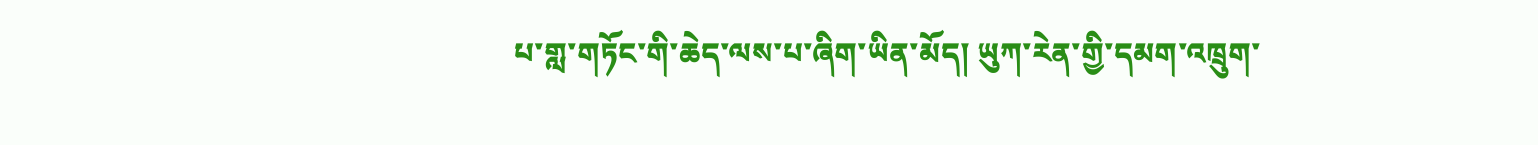པ་གླ་གཏོང་གི་ཆེད་ལས་པ་ཞིག་ཡིན་མོད། ཡུཀ་རེན་གྱི་དམག་འཁྲུག་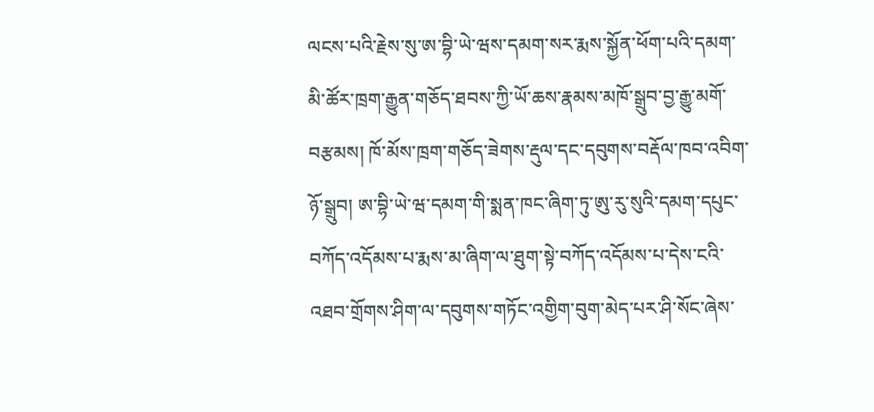ལངས་པའི་རྗེས་སུ་ཨ་བྷི་ཡེ་ཝས་དམག་སར་རྨས་སྐྱོན་ཕོག་པའི་དམག་མི་ཚོར་ཁྲག་རྒྱུན་གཅོད་ཐབས་ཀྱི་ཡོ་ཆས་རྣམས་མཁོ་སྒྲུབ་བྱ་རྒྱུ་མགོ་བརྩམས། ཁོ་མོས་ཁྲག་གཅོད་ཟེགས་རྡུལ་དང་དབུགས་བརྡོལ་ཁབ་འབིག་ཉོ་སྒྲུབ། ཨ་བྷི་ཡེ་ཝ་དམག་གི་སྨན་ཁང་ཞིག་ཏུ་ཨུ་རུ་སུའི་དམག་དཔུང་བཀོད་འདོམས་པ་རྨས་མ་ཞིག་ལ་ཐུག་སྟེ་བཀོད་འདོམས་པ་དེས་ངའི་འཐབ་གྲོགས་ཤིག་ལ་དབུགས་གཏོང་འགྱིག་བུག་མེད་པར་ཤི་སོང་ཞེས་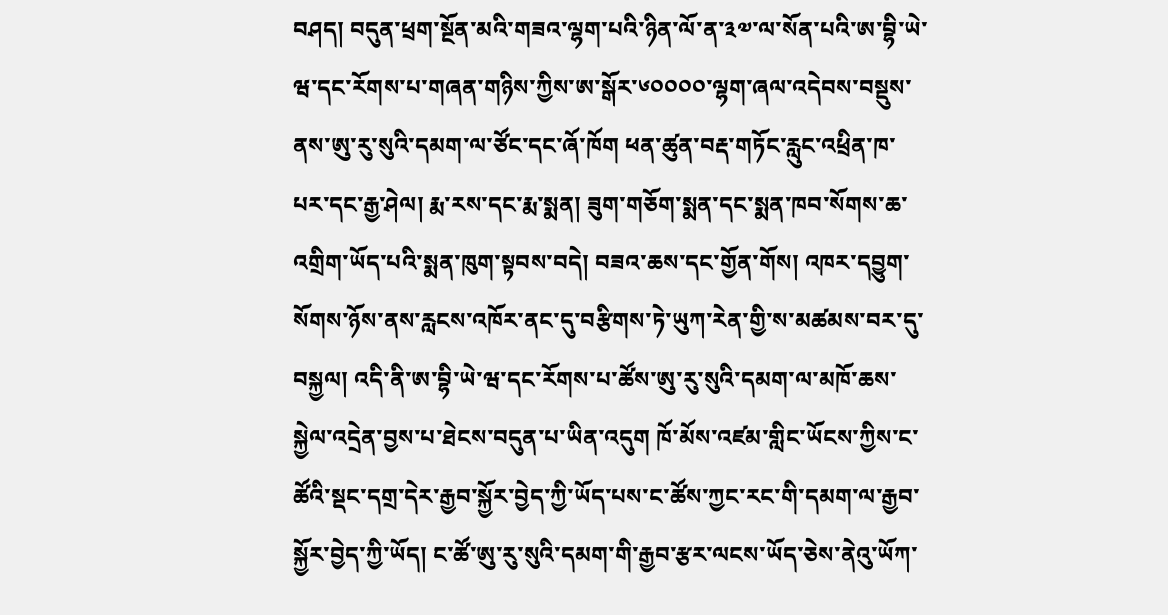བཤད། བདུན་ཕྲག་སྔོན་མའི་གཟའ་ལྷག་པའི་ཉིན་ལོ་ན་༣༧་ལ་སོན་པའི་ཨ་བྷི་ཡེ་ཝ་དང་རོགས་པ་གཞན་གཉིས་ཀྱིས་ཨ་སྒོར་༦༠༠༠༠་ལྷག་ཞལ་འདེབས་བསྡུས་ནས་ཨུ་རུ་སུའི་དམག་ལ་ཙོང་དང་ཞོ་ཁོག ཕན་ཚུན་བརྡ་གཏོང་རླུང་འཕྲིན་ཁ་པར་དང་རྒྱ་ཤེལ། རྨ་རས་དང་རྨ་སྨན། ཟུག་གཅོག་སྨན་དང་སྨན་ཁབ་སོགས་ཆ་འགྲིག་ཡོད་པའི་སྨན་ཁུག་སྟབས་བདེ། བཟའ་ཆས་དང་གྱོན་གོས། འཁར་དབྱུག་སོགས་ཉོས་ནས་རླངས་འཁོར་ནང་དུ་བརྩིགས་ཏེ་ཡུཀ་རེན་གྱི་ས་མཚམས་བར་དུ་བསྐྱལ། འདི་ནི་ཨ་བྷི་ཡེ་ཝ་དང་རོགས་པ་ཚོས་ཨུ་རུ་སུའི་དམག་ལ་མཁོ་ཆས་སྐྱེལ་འདྲེན་བྱས་པ་ཐེངས་བདུན་པ་ཡིན་འདུག ཁོ་མོས་འཛམ་གླིང་ཡོངས་ཀྱིས་ང་ཚོའི་སྡང་དགྲ་དེར་རྒྱབ་སྐྱོར་བྱེད་ཀྱི་ཡོད་པས་ང་ཚོས་ཀྱང་རང་གི་དམག་ལ་རྒྱབ་སྐྱོར་བྱེད་ཀྱི་ཡོད། ང་ཚོ་ཨུ་རུ་སུའི་དམག་གི་རྒྱབ་རྩར་ལངས་ཡོད་ཅེས་ནེའུ་ཡོཀ་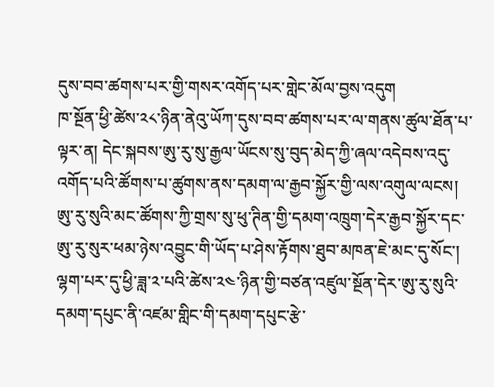དུས་བབ་ཚགས་པར་གྱི་གསར་འགོད་པར་གླེང་མོལ་བྱས་འདུག
ཁ་སྔོན་ཕྱི་ཚེས་༢༨་ཉིན་ནེའུ་ཡོཀ་དུས་བབ་ཚགས་པར་ལ་གནས་ཚུལ་ཐོན་པ་ལྟར་ན། དེང་སྐབས་ཨུ་རུ་སུ་རྒྱལ་ཡོངས་སུ་བུད་མེད་ཀྱི་ཞལ་འདེབས་འདུ་འགོད་པའི་ཚོགས་པ་ཚུགས་ནས་དམག་ལ་རྒྱབ་སྐྱོར་གྱི་ལས་འགུལ་ལངས། ཨུ་རུ་སུའི་མང་ཚོགས་ཀྱི་གྲས་སུ་ཕུ་ཊིན་གྱི་དམག་འཁྲུག་དེར་རྒྱབ་སྐྱོར་དང་ཨུ་རུ་སུར་ཕམ་ཉེས་འབྱུང་གི་ཡོད་པ་ཤེས་རྟོགས་ཐུབ་མཁན་ཇེ་མང་དུ་སོང་། ལྷག་པར་དུ་ཕྱི་ཟླ་༢་པའི་ཚེས་༢༤་ཉིན་གྱི་བཙན་འཛུལ་སྔོན་དེར་ཨུ་རུ་སུའི་དམག་དཔུང་ནི་འཛམ་གླིང་གི་དམག་དཔུང་རྩེ་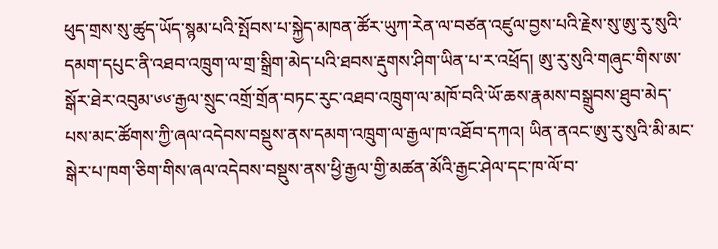ཕུད་གྲས་སུ་ཚུད་ཡོད་སྙམ་པའི་སྤོབས་པ་སྐྱེད་མཁན་ཚོར་ཡུཀ་རེན་ལ་བཙན་འཛུལ་བྱས་པའི་རྗེས་སུ་ཨུ་རུ་སུའི་དམག་དཔུང་ནི་འཐབ་འཁྲུག་ལ་གྲ་སྒྲིག་མེད་པའི་ཐབས་རྡུགས་ཤིག་ཡིན་པ་ར་འཕྲོད། ཨུ་རུ་སུའི་གཞུང་གིས་ཨ་སྒོར་ཐེར་འབུམ་༦༦་རྒྱལ་སྲུང་འགྲོ་གྲོན་བཏང་རུང་འཐབ་འཁྲུག་ལ་མཁོ་བའི་ཡོ་ཆས་རྣམས་བསྒྲུབས་ཐུབ་མེད་པས་མང་ཚོགས་ཀྱི་ཞལ་འདེབས་བསྡུས་ནས་དམག་འཁྲུག་ལ་རྒྱལ་ཁ་འཐོབ་དཀའ། ཡིན་ནའང་ཨུ་རུ་སུའི་མི་མང་སྒེར་པ་ཁག་ཅིག་གིས་ཞལ་འདེབས་བསྡུས་ནས་ཕྱི་རྒྱལ་གྱི་མཚན་མོའི་རྒྱང་ཤེལ་དང་ཁ་ལོ་བ་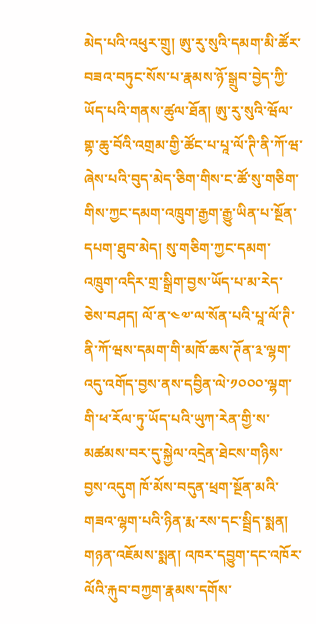མེད་པའི་འཕུར་གྲུ། ཨུ་རུ་སུའི་དམག་མི་ཚོར་བཟའ་བཏུང་སོས་པ་རྣམས་ཉོ་སྒྲུབ་བྱེད་ཀྱི་ཡོད་པའི་གནས་ཚུལ་ཐོན། ཨུ་རུ་སུའི་ཝོལ་གྷ་ཆུ་བོའི་འགྲམ་གྱི་ཚོང་པ་པཱ་ལོ་ཊི་ནི་ཀོ་ཝ་ཞེས་པའི་བུད་མེད་ཅིག་གིས་ང་ཚོ་སུ་གཅིག་གིས་ཀྱང་དམག་འཁྲུག་རྒྱག་རྒྱུ་ཡིན་པ་སྔོན་དཔག་ཐུབ་མེད། སུ་གཅིག་ཀྱང་དམག་འཁྲུག་འདིར་གྲ་སྒྲིག་བྱས་ཡོད་པ་མ་རེད་ཅེས་བཤད། ལོ་ན་༤༧་ལ་སོན་པའི་པཱ་ལོ་ཊི་ནི་ཀོ་ཝས་དམག་གི་མཁོ་ཆས་ཊོན་༣་ལྷག་འདུ་འགོད་བྱས་ནས་དབྱིན་ལེ་༡༠༠༠་ལྷག་གི་ཕ་རོལ་ཏུ་ཡོད་པའི་ཡུཀ་རེན་གྱི་ས་མཚམས་བར་དུ་སྐྱེལ་འདྲེན་ཐེངས་གཉིས་བྱས་འདུག ཁོ་མོས་བདུན་ཕྲག་སྔོན་མའི་གཟའ་ལྷག་པའི་ཉིན་རྨ་རས་དང་སྦྲིད་སྨན། གཉན་འཇོམས་སྨན། འཁར་དབྱུག་དང་འཁོར་ལོའི་རྐུབ་བཀྱག་རྣམས་དགོས་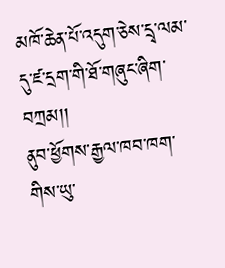མཁོ་ཆེན་པོ་འདུག་ཅེས་དྲྭ་ལམ་དུ་ཛ་དྲག་གི་ཐོ་གཞུང་ཞིག་བཀྲམ།།
ནུབ་ཕྱོགས་རྒྱལ་ཁབ་ཁག་གིས་ཡུ་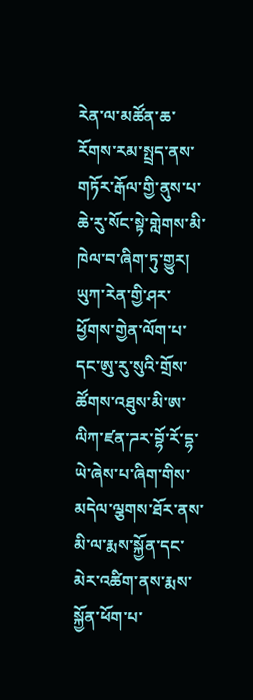རེན་ལ་མཚོན་ཆ་རོགས་རམ་སྤྲད་ནས་གཏོར་རྒོལ་གྱི་ནུས་པ་ཆེ་རུ་སོང་སྟེ་གླེགས་མི་ཁེལ་བ་ཞིག་ཏུ་གྱུར། ཡུཀ་རེན་གྱི་ཤར་ཕྱོགས་གྱེན་ལོག་པ་དང་ཨུ་རུ་སུའི་གྲོས་ཚོགས་འཐུས་མི་ཨ་ལིཀ་ཛན་ཌར་བྷོ་རོ་དྷ་ཡེ་ཞེས་པ་ཞིག་གིས་མདེལ་ལྕགས་ཐོར་ནས་མི་ལ་རྨས་སྐྱོན་དང་མེར་འཚིག་ནས་རྨས་སྐྱོན་ཕོག་པ་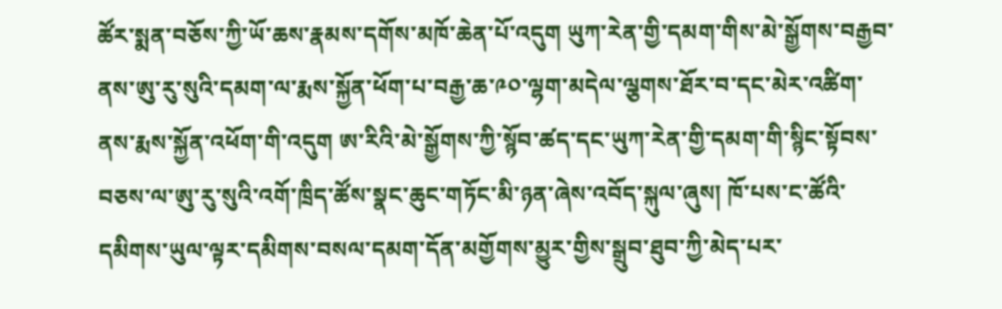ཚོར་སྨན་བཅོས་ཀྱི་ཡོ་ཆས་རྣམས་དགོས་མཁོ་ཆེན་པོ་འདུག ཡུཀ་རེན་གྱི་དམག་གིས་མེ་སྒྱོགས་བརྒྱབ་ནས་ཨུ་རུ་སུའི་དམག་ལ་རྨས་སྐྱོན་ཕོག་པ་བརྒྱ་ཆ་༩༠་ལྷག་མདེལ་ལྕགས་ཐོར་བ་དང་མེར་འཚིག་ནས་རྨས་སྐྱོན་འཕོག་གི་འདུག ཨ་རིའི་མེ་སྒྱོགས་ཀྱི་སྙོབ་ཚད་དང་ཡུཀ་རེན་གྱི་དམག་གི་སྙིང་སྟོབས་བཅས་ལ་ཨུ་རུ་སུའི་འགོ་ཁྲིད་ཚོས་སྣང་ཆུང་གཏོང་མི་ཉན་ཞེས་འབོད་སྐུལ་ཞུས། ཁོ་པས་ང་ཚོའི་དམིགས་ཡུལ་ལྟར་དམིགས་བསལ་དམག་དོན་མགྱོགས་མྱུར་གྱིས་སྒྲུབ་ཐུབ་ཀྱི་མེད་པར་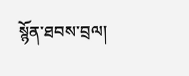སྙོན་ཐབས་བྲལ།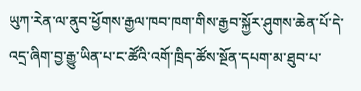ཡུཀ་རེན་ལ་ནུབ་ཕྱོགས་རྒྱལ་ཁབ་ཁག་གིས་རྒྱབ་སྐྱོར་ཤུགས་ཆེན་པོ་དེ་འདྲ་ཞིག་བྱ་རྒྱུ་ཡིན་པ་ང་ཚོའི་འགོ་ཁྲིད་ཚོས་སྔོན་དཔག་མ་ཐུབ་པ་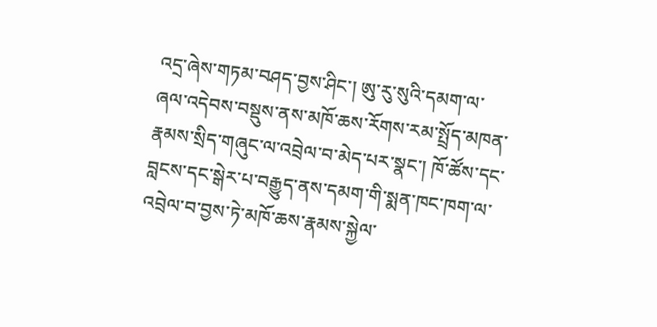འདྲ་ཞེས་གཏམ་བཤད་བྱས་ཤིང་། ཨུ་རུ་སུའི་དམག་ལ་ཞལ་འདེབས་བསྡུས་ནས་མཁོ་ཆས་རོགས་རམ་སྤྲོད་མཁན་རྣམས་སྲིད་གཞུང་ལ་འབྲེལ་བ་མེད་པར་སྣང་། ཁོ་ཚོས་དང་བླངས་དང་སྒེར་པ་བརྒྱུད་ནས་དམག་གི་སྨན་ཁང་ཁག་ལ་འབྲེལ་བ་བྱས་ཏེ་མཁོ་ཆས་རྣམས་སྐྱེལ་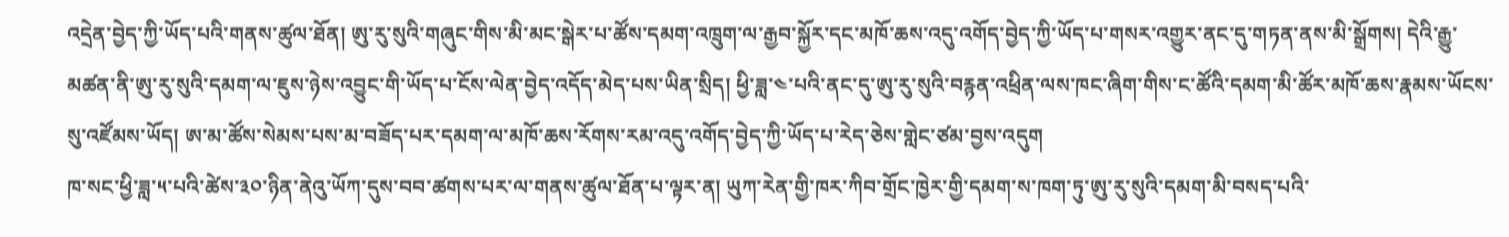འདྲེན་བྱེད་ཀྱི་ཡོད་པའི་གནས་ཚུལ་ཐོན། ཨུ་རུ་སུའི་གཞུང་གིས་མི་མང་སྒེར་པ་ཚོས་དམག་འཁྲུག་ལ་རྒྱབ་སྐྱོར་དང་མཁོ་ཆས་འདུ་འགོད་བྱེད་ཀྱི་ཡོད་པ་གསར་འགྱུར་ནང་དུ་གཏན་ནས་མི་སྒྲོགས། དེའི་རྒྱུ་མཚན་ནི་ཨུ་རུ་སུའི་དམག་ལ་ཇུས་ཉེས་འབྱུང་གི་ཡོད་པ་ངོས་ལེན་བྱེད་འདོད་མེད་པས་ཡིན་སྲིད། ཕྱི་ཟླ་༤་པའི་ནང་དུ་ཨུ་རུ་སུའི་བརྙན་འཕྲིན་ལས་ཁང་ཞིག་གིས་ང་ཚོའི་དམག་མི་ཚོར་མཁོ་ཆས་རྣམས་ཡོངས་སུ་འཛོམས་ཡོད། ཨ་མ་ཚོས་སེམས་པས་མ་བཟོད་པར་དམག་ལ་མཁོ་ཆས་རོགས་རམ་འདུ་འགོད་བྱེད་ཀྱི་ཡོད་པ་རེད་ཅེས་གླེང་ཙམ་བྱས་འདུག
ཁ་སང་ཕྱི་ཟླ་༥་པའི་ཚེས་༣༠་ཉིན་ནེའུ་ཡོཀ་དུས་བབ་ཚགས་པར་ལ་གནས་ཚུལ་ཐོན་པ་ལྟར་ན། ཡུཀ་རེན་གྱི་ཁར་ཀིབ་གྲོང་ཁྱེར་གྱི་དམག་ས་ཁག་ཏུ་ཨུ་རུ་སུའི་དམག་མི་བསད་པའི་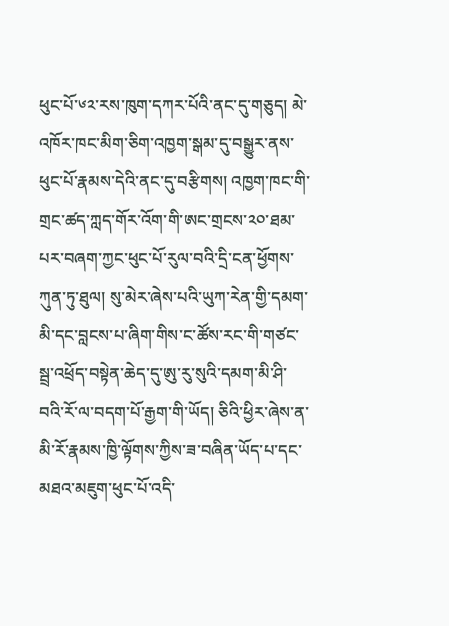ཕུང་པོ་༦༢་རས་ཁུག་དཀར་པོའི་ནང་དུ་གཅུད། མེ་འཁོར་ཁང་མིག་ཅིག་འཁྱག་སྒམ་དུ་བསྒྱུར་ནས་ཕུང་པོ་རྣམས་དེའི་ནང་དུ་བརྩིགས། འཁྱག་ཁང་གི་གྲང་ཚད་ཀླད་གོར་འོག་གི་ཨང་གྲངས་༢༠་ཐམ་པར་བཞག་ཀྱང་ཕུང་པོ་རུལ་བའི་དྲི་ངན་ཕྱོགས་ཀུན་ཏུ་ཐུལ། སུ་མེར་ཞེས་པའི་ཡུཀ་རེན་གྱི་དམག་མི་དང་བླངས་པ་ཞིག་གིས་ང་ཚོས་རང་གི་གཙང་སྦྲ་འཕྲོད་བསྟེན་ཆེད་དུ་ཨུ་རུ་སུའི་དམག་མི་ཤི་བའི་རོ་ལ་བདག་པོ་རྒྱག་གི་ཡོད། ཅིའི་ཕྱིར་ཞེས་ན་མི་རོ་རྣམས་ཁྱི་ལྟོགས་ཀྱིས་ཟ་བཞིན་ཡོད་པ་དང་མཐའ་མཇུག་ཕུང་པོ་འདི་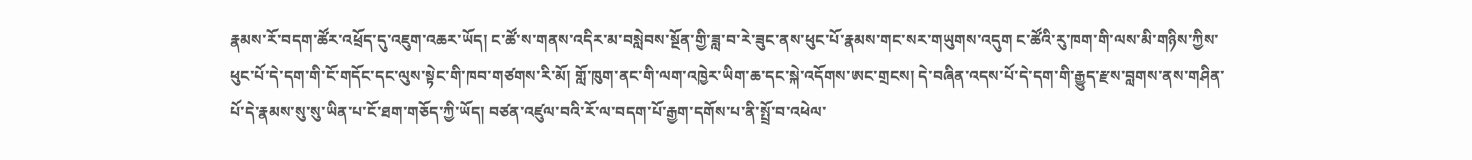རྣམས་རོ་བདག་ཚོར་འཕྲོད་དུ་འཇུག་འཆར་ཡོད། ང་ཚོ་ས་གནས་འདིར་མ་བསླེབས་སྔོན་གྱི་ཟླ་བ་རེ་ཟུང་ནས་ཕུང་པོ་རྣམས་གང་སར་གཡུགས་འདུག ང་ཚོའི་རུ་ཁག་གི་ལས་མི་གཉིས་ཀྱིས་ཕུང་པོ་དེ་དག་གི་ངོ་གདོང་དང་ལུས་སྟེང་གི་ཁབ་གཙགས་རི་མོ། གློ་ཁུག་ནང་གི་ལག་འཁྱེར་ཡིག་ཆ་དང་སྐེ་འདོགས་ཨང་གྲངས། དེ་བཞིན་འདས་པོ་དེ་དག་གི་རྒྱུད་རྫས་བླགས་ནས་གཤིན་པོ་དེ་རྣམས་སུ་སུ་ཡིན་པ་ངོ་ཐག་གཅོད་ཀྱི་ཡོད། བཙན་འཛུལ་བའི་རོ་ལ་བདག་པོ་རྒྱག་དགོས་པ་ནི་སྤྲོ་བ་འཕེལ་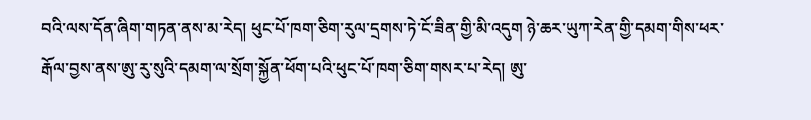བའི་ལས་དོན་ཞིག་གཏན་ནས་མ་རེད། ཕུང་པོ་ཁག་ཅིག་རུལ་དྲགས་ཏེ་ངོ་ཟིན་གྱི་མི་འདུག ཉེ་ཆར་ཡུཀ་རེན་གྱི་དམག་གིས་ཕར་རྒོལ་བྱས་ནས་ཨུ་རུ་སུའི་དམག་ལ་སྲོག་སྐྱོན་ཕོག་པའི་ཕུང་པོ་ཁག་ཅིག་གསར་པ་རེད། ཨུ་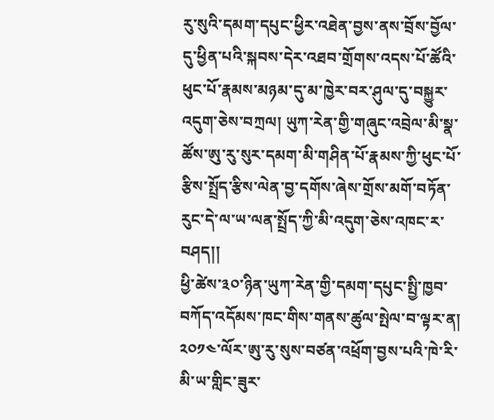རུ་སུའི་དམག་དཔུང་ཕྱིར་འཐེན་བྱས་ནས་བྲོས་བྱོལ་དུ་ཕྱིན་པའི་སྐབས་དེར་འཐབ་གྲོགས་འདས་པོ་ཚོའི་ཕུང་པོ་རྣམས་མཉམ་དུ་མ་ཁྱེར་བར་ཤུལ་དུ་བསྐྱུར་འདུག་ཅེས་བཀྲལ། ཡུཀ་རེན་གྱི་གཞུང་འབྲེལ་མི་སྣ་ཚོས་ཨུ་རུ་སུར་དམག་མི་གཤིན་པོ་རྣམས་ཀྱི་ཕུང་པོ་རྩིས་སྤྲོད་རྩིས་ལེན་བྱ་དགོས་ཞེས་གྲོས་མགོ་བཏོན་རུང་དེ་ལ་ཡ་ལན་སྤྲོད་ཀྱི་མི་འདུག་ཅེས་འཁང་ར་བཤད།།
ཕྱི་ཚེས་༣༠་ཉིན་ཡུཀ་རེན་གྱི་དམག་དཔུང་སྤྱི་ཁྱབ་བཀོད་འདོམས་ཁང་གིས་གནས་ཚུལ་སྤེལ་བ་ལྟར་ན། ༢༠༡༤་ལོར་ཨུ་རུ་སུས་བཙན་འཕྲོག་བྱས་པའི་ཁེ་རི་མི་ཡ་གླིང་ཟུར་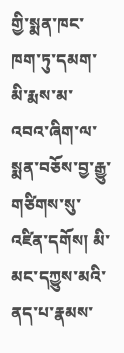གྱི་སྨན་ཁང་ཁག་ཏུ་དམག་མི་རྨས་མ་འབའ་ཞིག་ལ་སྨན་བཅོས་བྱ་རྒྱུ་གཙིགས་སུ་འཛིན་དགོས། མི་མང་དཀྱུས་མའི་ནད་པ་རྣམས་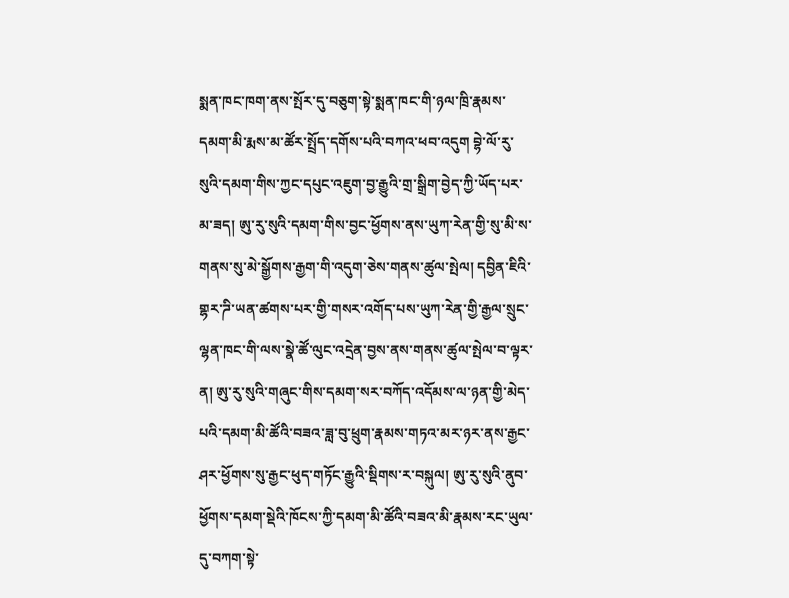སྨན་ཁང་ཁག་ནས་སྤོར་དུ་བཅུག་སྟེ་སྨན་ཁང་གི་ཉལ་ཁྲི་རྣམས་དམག་མི་རྨས་མ་ཚོར་སྤྲོད་དགོས་པའི་བཀའ་ཕབ་འདུག བྷེ་ལོ་རུ་སུའི་དམག་གིས་ཀྱང་དཔུང་འཇུག་བྱ་རྒྱུའི་གྲ་སྒྲིག་བྱེད་ཀྱི་ཡོད་པར་མ་ཟད། ཨུ་རུ་སུའི་དམག་གིས་བྱང་ཕྱོགས་ནས་ཡུཀ་རེན་གྱི་སུ་མི་ས་གནས་སུ་མེ་སྒྱོགས་རྒྱག་གི་འདུག་ཅེས་གནས་ཚུལ་སྤེལ། དབྱིན་ཇིའི་གྷར་ཌི་ཡན་ཚགས་པར་གྱི་གསར་འགོད་པས་ཡུཀ་རེན་གྱི་རྒྱལ་སྲུང་ལྷན་ཁང་གི་ལས་སྣེ་ཚོ་ལུང་འདྲེན་བྱས་ནས་གནས་ཚུལ་སྤེལ་བ་ལྟར་ན། ཨུ་རུ་སུའི་གཞུང་གིས་དམག་སར་བཀོད་འདོམས་ལ་ཉན་གྱི་མེད་པའི་དམག་མི་ཚོའི་བཟའ་ཟླ་བུ་ཕྲུག་རྣམས་གཏའ་མར་ཉར་ནས་རྒྱང་ཤར་ཕྱོགས་སུ་རྒྱང་ཕུད་གཏོང་རྒྱུའི་སྡིགས་ར་བསྐུལ། ཨུ་རུ་སུའི་ནུབ་ཕྱོགས་དམག་སྡེའི་ཁོངས་ཀྱི་དམག་མི་ཚོའི་བཟའ་མི་རྣམས་རང་ཡུལ་དུ་བཀག་སྟེ་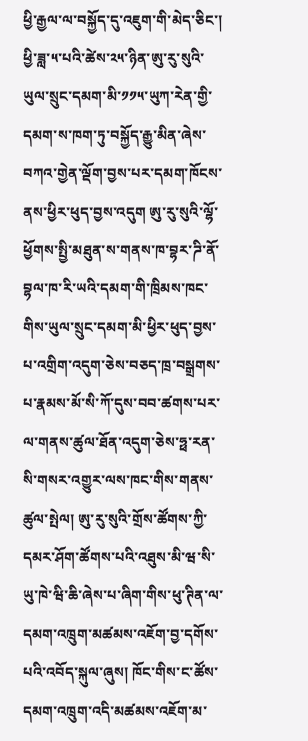ཕྱི་རྒྱལ་ལ་བསྐྱོད་དུ་འཇུག་གི་མེད་ཅིང་། ཕྱི་ཟླ་༥་པའི་ཚེས་༢༥་ཉིན་ཨུ་རུ་སུའི་ཡུལ་སྲུང་དམག་མི་༡༡༥་ཡུཀ་རེན་གྱི་དམག་ས་ཁག་ཏུ་བསྐྱོད་རྒྱུ་མིན་ཞེས་བཀའ་གྱེན་ལྡོག་བྱས་པར་དམག་ཁོངས་ནས་ཕྱིར་ཕུད་བྱས་འདུག ཨུ་རུ་སུའི་ལྷོ་ཕྱོགས་སྤྱི་མཐུན་ས་གནས་ཁ་བྷར་ཌི་ནོ་བྷལ་ཁ་རི་ཡའི་དམག་གི་ཁྲིམས་ཁང་གིས་ཡུལ་སྲུང་དམག་མི་ཕྱིར་ཕུད་བྱས་པ་འགྲིག་འདུག་ཅེས་བཅད་ཁྲ་བསྒྲགས་པ་རྣམས་མོ་སི་ཀོ་དུས་བབ་ཚགས་པར་ལ་གནས་ཚུལ་ཐོན་འདུག་ཅེས་ཧྥ་རན་སི་གསར་འགྱུར་ལས་ཁང་གིས་གནས་ཚུལ་སྤེལ། ཨུ་རུ་སུའི་གྲོས་ཚོགས་ཀྱི་དམར་ཤོག་ཚོགས་པའི་འཐུས་མི་ཝ་སི་ཡུ་ཁེ་ཝི་ཆི་ཞེས་པ་ཞིག་གིས་ཕུ་ཊིན་ལ་དམག་འཁྲུག་མཚམས་འཇོག་བྱ་དགོས་པའི་འབོད་སྐུལ་ཞུས། ཁོང་གིས་ང་ཚོས་དམག་འཁྲུག་འདི་མཚམས་འཇོག་མ་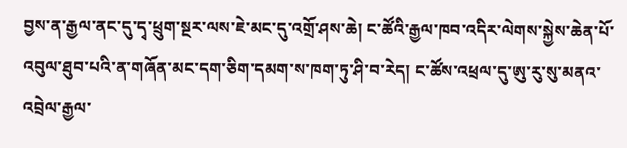བྱས་ན་རྒྱལ་ནང་དུ་དྭ་ཕྲུག་སྔར་ལས་ཇེ་མང་དུ་འགྲོ་ཤས་ཆེ། ང་ཚོའི་རྒྱལ་ཁབ་འདིར་ལེགས་སྐྱེས་ཆེན་པོ་འབུལ་ཐུབ་པའི་ན་གཞོན་མང་དག་ཅིག་དམག་ས་ཁག་ཏུ་ཤི་བ་རེད། ང་ཚོས་འཕྲལ་དུ་ཨུ་རུ་སུ་མནའ་འབྲེལ་རྒྱལ་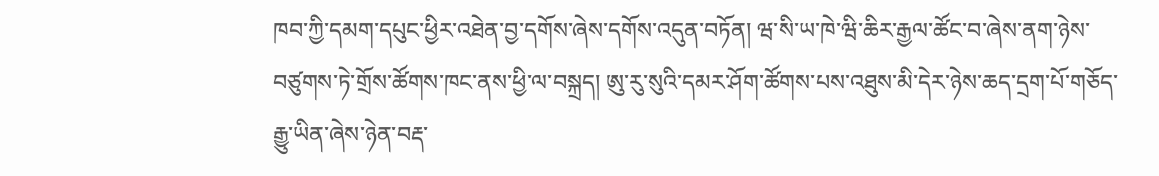ཁབ་ཀྱི་དམག་དཔུང་ཕྱིར་འཐེན་བྱ་དགོས་ཞེས་དགོས་འདུན་བཏོན། ཝ་སི་ཡ་ཁེ་ཝི་ཆིར་རྒྱལ་ཚོང་བ་ཞེས་ནག་ཉེས་བཙུགས་ཏེ་གྲོས་ཚོགས་ཁང་ནས་ཕྱི་ལ་བསྐྲད། ཨུ་རུ་སུའི་དམར་ཤོག་ཚོགས་པས་འཐུས་མི་དེར་ཉེས་ཆད་དྲག་པོ་གཅོད་རྒྱུ་ཡིན་ཞེས་ཉེན་བརྡ་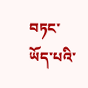བཏང་ཡོད་པའི་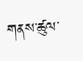གནས་ཚུལ་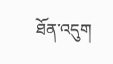ཐོན་འདུག